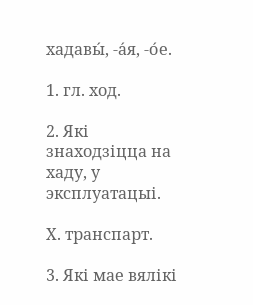хадавы́, -а́я, -о́е.

1. гл. ход.

2. Які знаходзіцца на хаду, у эксплуатацыі.

Х. транспарт.

3. Які мае вялікі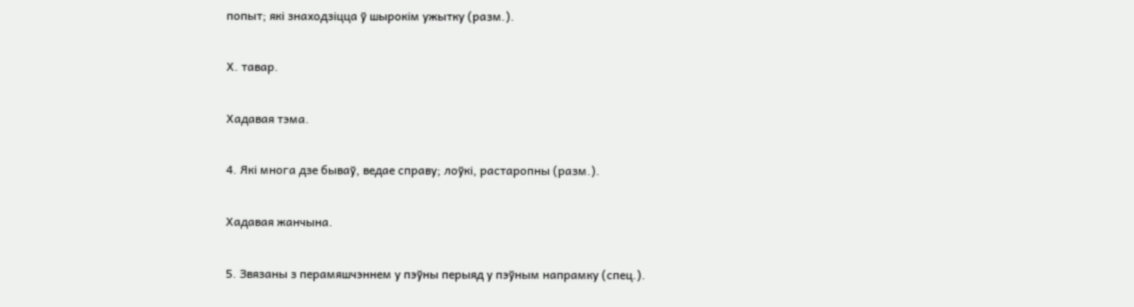попыт; які знаходзіцца ў шырокім ужытку (разм.).

Х. тавар.

Хадавая тэма.

4. Які многа дзе бываў, ведае справу; лоўкі, растаропны (разм.).

Хадавая жанчына.

5. Звязаны з перамяшчэннем у пэўны перыяд у пэўным напрамку (спец.).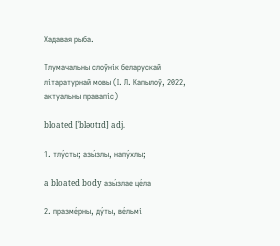Хадавая рыба.

Тлумачальны слоўнік беларускай літаратурнай мовы (І. Л. Капылоў, 2022, актуальны правапіс)

bloated [ˈbləʊtɪd] adj.

1. тлу́сты; азы́злы, напу́хлы;

a bloated body азы́злае це́ла

2. празме́рны, ду́ты, ве́льмі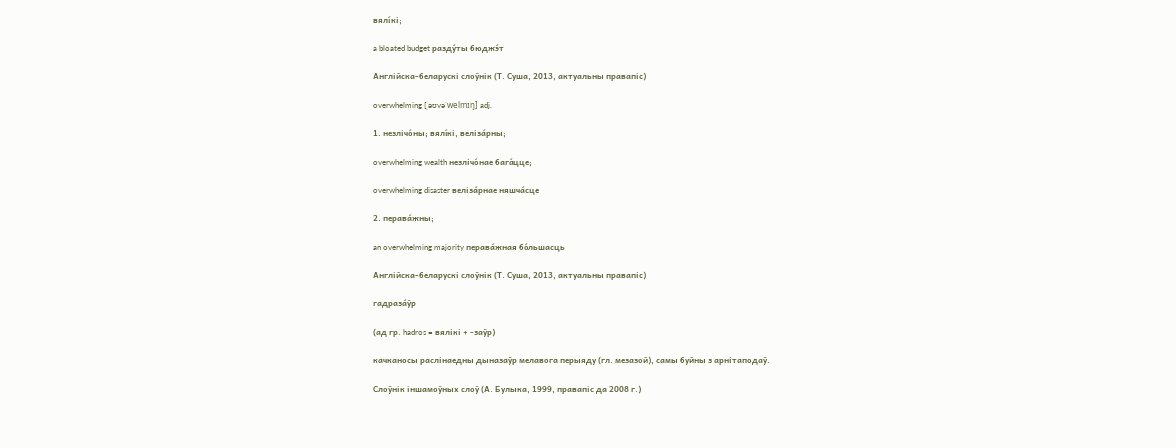вялі́кі;

a bloated budget разду́ты бюджэ́т

Англійска-беларускі слоўнік (Т. Суша, 2013, актуальны правапіс)

overwhelming [ˌəʊvəˈwelmɪŋ] adj.

1. незлічо́ны; вялі́кі, веліза́рны;

overwhelming wealth незлічо́нае бага́цце;

overwhelming disaster веліза́рнае няшча́сце

2. перава́жны;

an overwhelming majority перава́жная бо́льшасць

Англійска-беларускі слоўнік (Т. Суша, 2013, актуальны правапіс)

гадраза́ўр

(ад гр. hadros = вялікі + -заўр)

качканосы раслінаедны дыназаўр мелавога перыяду (гл. мезазой), самы буйны з арнітаподаў.

Слоўнік іншамоўных слоў (А. Булыка, 1999, правапіс да 2008 г.)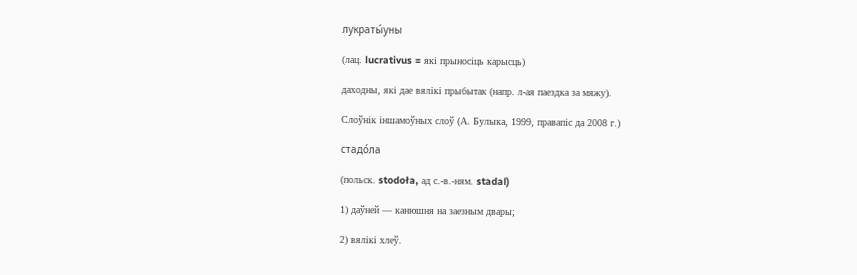лукраты́уны

(лац. lucrativus = які прыносіць карысць)

даходны, які дае вялікі прыбытак (напр. л-ая паездка за мяжу).

Слоўнік іншамоўных слоў (А. Булыка, 1999, правапіс да 2008 г.)

стадо́ла

(польск. stodoła, ад с.-в.-ням. stadal)

1) даўней — канюшня на заезным двары;

2) вялікі хлеў.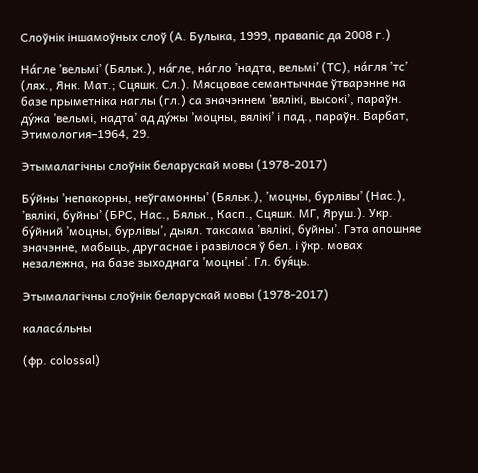Слоўнік іншамоўных слоў (А. Булыка, 1999, правапіс да 2008 г.)

На́гле ’вельмі’ (Бяльк.), на́гле, на́гло ’надта, вельмі’ (ТС), на́гля ’тс’ (лях., Янк. Мат.; Сцяшк. Сл.). Мясцовае семантычнае ўтварэнне на базе прыметніка наглы (гл.) са значэннем ’вялікі, высокі’, параўн. ду́жа ’вельмі, надта’ ад ду́жы ’моцны, вялікі’ і пад., параўн. Варбат, Этимология–1964, 29.

Этымалагічны слоўнік беларускай мовы (1978-2017)

Бу́йны ’непакорны, неўгамонны’ (Бяльк.), ’моцны, бурлівы’ (Нас.), ’вялікі, буйны’ (БРС, Нас., Бяльк., Касп., Сцяшк. МГ, Яруш.). Укр. бу́йний ’моцны, бурлівы’, дыял. таксама ’вялікі, буйны’. Гэта апошняе значэнне, мабыць, другаснае і развілося ў бел. і ўкр. мовах незалежна, на базе зыходнага ’моцны’. Гл. буя́ць.

Этымалагічны слоўнік беларускай мовы (1978-2017)

каласа́льны

(фр. colossal)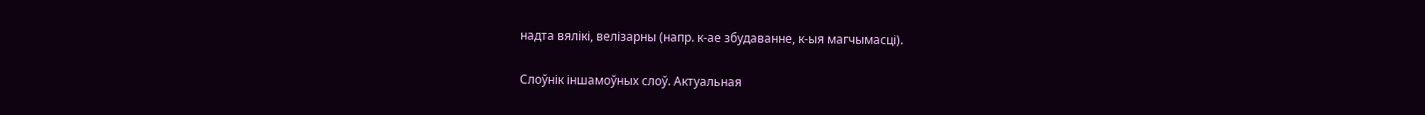надта вялікі, велізарны (напр. к-ае збудаванне, к-ыя магчымасці).

Слоўнік іншамоўных слоў. Актуальная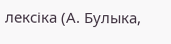лексіка (А. Булыка,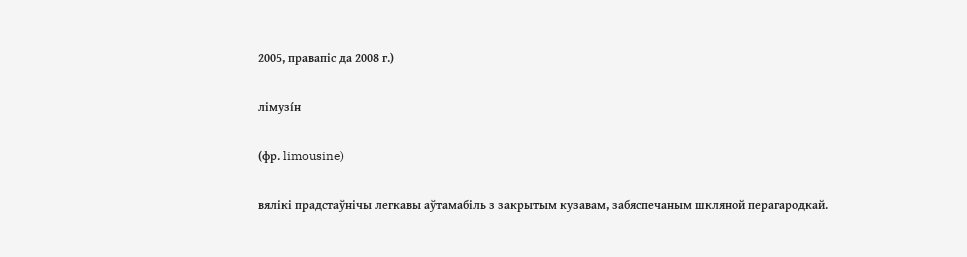2005, правапіс да 2008 г.)

лімузі́н

(фр. limousine)

вялікі прадстаўнічы легкавы аўтамабіль з закрытым кузавам, забяспечаным шкляной перагародкай.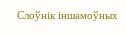Слоўнік іншамоўных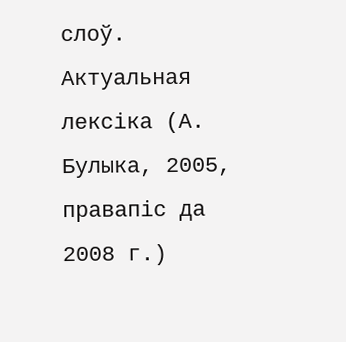слоў. Актуальная лексіка (А. Булыка, 2005, правапіс да 2008 г.)